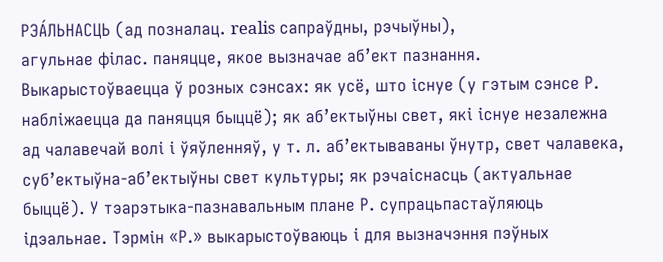РЭА́ЛЬНАСЦЬ (ад позналац. realis сапраўдны, рэчыўны),
агульнае філас. паняцце, якое вызначае аб’ект пазнання. Выкарыстоўваецца ў розных сэнсах: як усё, што існуе (у гэтым сэнсе Р. набліжаецца да паняцця быццё); як аб’ектыўны свет, які існуе незалежна ад чалавечай волі і ўяўленняў, у т. л. аб’ектываваны ўнутр, свет чалавека, суб’ектыўна-аб’ектыўны свет культуры; як рэчаіснасць (актуальнае быццё). У тэарэтыка-пазнавальным плане Р. супрацьпастаўляюць ідэальнае. Тэрмін «Р.» выкарыстоўваюць і для вызначэння пэўных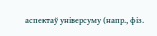аспектаў універсуму (напр., фіз.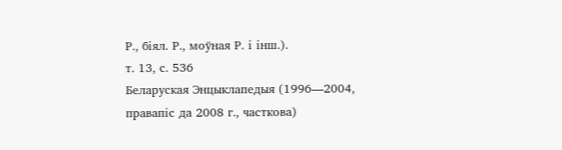Р., біял. Р., моўная Р. і інш.).
т. 13, с. 536
Беларуская Энцыклапедыя (1996—2004, правапіс да 2008 г., часткова)